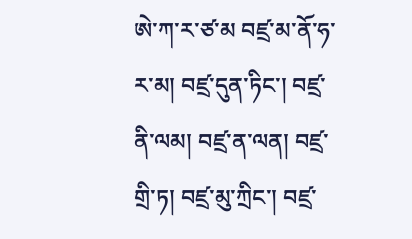ཨེ་ཀ་ར་ཙ་མ བཛྲ་མ་ནོ་ཧ་ར་མ། བཛྲ་དུན་ཏིང་། བཛྲ་ནི་ལམ། བཛྲ་ན་ལན། བཛྲ་གྲི་ཏ། བཛྲ་མུ་ཀྲིང་། བཛྲ་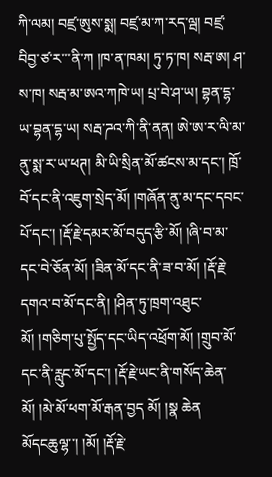ཀི་ལམ། བཛྲ་ཨུས་སྨ། བཛྲ་མ་ཀ་རད་ལྦ། བཛྲ་བིབྱ་ཙ་ར་་་ནི་ཀ །ཁ་ན་ཁམ། ཏུ་ཏ་ཁ། སརྦ་ཨ། ཤ་ས་ཁ། སརྦ་མ་ཨའ་ཀཁེ་ཡ། པྲ་བེ་ཤ་ཡ། བྷན་དྷ་ཡ་བྷན་དྷ་ཡ། སརྦ་ཌའ་ཀི་ནི་ནན། ཨེ་ཨ་ར་ལི་མ་ནུ་སྨ་ར་ཡ་ཕཊ། མི་ཡི་སྲིན་མོ་ཚངས་མ་དང་། ཁྲོ་བོ་དང་ནི་འཇུག་སྲེད་མོ། །གཞོན་ནུ་མ་དང་དབང་པོ་དང་། །རྡོ་རྗེ་དམར་མོ་བདུད་རྩི་མོ། །ཞི་བ་མ་དང་བེ་ཅོན་མོ། །ཟིན་མོ་དང་ནི་ཟ་བ་མོ། །རྡོ་རྗེ་དགའ་བ་མོ་དང་ནི། །ཤིན་ཏུ་ཁྲག་འཐུང་མོ། །གཅིག་པུ་སྤྱོད་དང་ཡིད་འཕྲོག་མོ། །གྲུབ་མོ་དང་ནི་རླུང་མོ་དང་། །རྡོ་རྗེ་ཡང་ནི་གསོད་ཆེན་མོ། །མེ་མོ་ཕག་མོ་རྒན་བྱད མོ། །སྣ ཆེན མོདངཆུལྷ་་། །མོ། །རྡོ་རྗེ་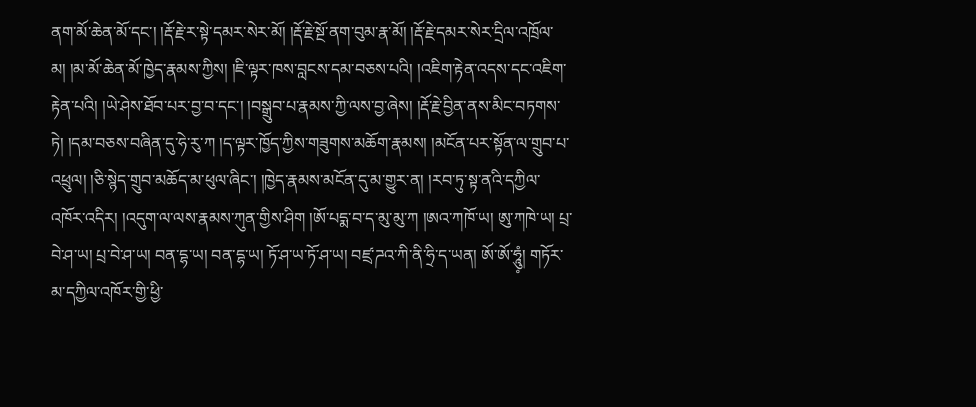ནག་མོ་ཆེན་མོ་དང་། །རྡོ་རྗེ་ར་སྟེ་དམར་སེར་མོ། །རྡོ་རྗེ་སྔོ་ནག་བུམ་རྣ་མོ། །རྡོ་རྗེ་དམར་སེར་དྲིལ་འཁྲོལ་མ། །མ་མོ་ཆེན་མོ་ཁྱེད་རྣམས་ཀྱིས། །ཇི་ལྟར་ཁས་བླངས་དམ་བཅས་པའི། །འཇིག་རྟེན་འདས་དང་འཇིག་རྟེན་པའི། །ཡེ་ཤེས་ཐོབ་པར་བྱ་བ་དང་། །བསྒྲུབ་པ་རྣམས་ཀྱི་ལས་བྱ་ཞེས། །རྡོ་རྗེ་བྱིན་ནས་མིང་བཏགས་ཏེ། །དམ་བཅས་བཞིན་དུ་ཧེ་རུ་ཀ །ད་ལྟར་ཁྱོད་ཀྱིས་གཟུགས་མཆོག་རྣམས། །མངོན་པར་སྟོན་ལ་གྲུབ་པ་འཕྲུལ། །ཅི་སྙེད་གྲུབ་མཆོད་མ་ཕུལ་ཞིང་། །ཁྱེད་རྣམས་མངོན་དུ་མ་གྱུར་ན། །རབ་ཏུ་སྟ་ནའི་དཀྱིལ་འཁོར་འདིར། །འདུག་ལ་ལས་རྣམས་ཀུན་གྱིས་ཤིག །ཨོ་པདྨ་བ་ད་མུ་མུ་ཀ །ཨའ་ཀཁོ་ཡ། ཨུ་ཀཁེ་ཡ། པྲ་བེ་ཤ་ཡ། པྲ་བེ་ཤ་ཡ། བན་དྷ་ཡ། བན་དྷ་ཡ། ཏོ་ཤ་ཡ་ཏོ་ཤ་ཡ། བཛྲ་ཌའ་ཀི་ནི་ཧྲི་ད་ཡན། ཨོ་ཨོ་ཧཱུཾ༷། གཏོར་མ་དཀྱིལ་འཁོར་གྱི་ཕྱི་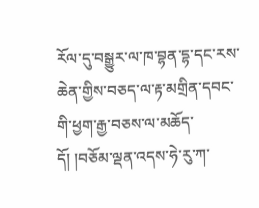རོལ་དུ་བསྒྱུར་ལ་ཁ་བྷན་དྷ་དང་རས་ཆེན་གྱིས་བཅད་ལ་རྟ་མགྲིན་དབང་གི་ཕྱག་རྒྱ་བཅས་ལ་མཆོད་དོ། །བཅོམ་ལྡན་འདས་ཧེ་རུ་ཀ་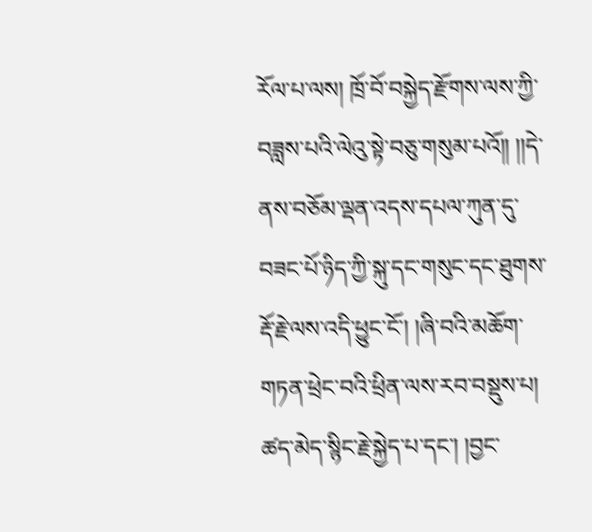རོལ་པ་ལས། ཁྲོ་བོ་བསྐྱེད་རྫོགས་ལས་ཀྱི་བཟླས་པའི་ལེའུ་སྟེ་བཅུ་གསུམ་པའོ།། །།དེ་ནས་བཅོམ་ལྡན་འདས་དཔལ་ཀུན་དུ་བཟང་པོ་ཉིད་ཀྱི་སྐུ་དང་གསུང་དང་ཐུགས་རྡོ་རྗེ་ལས་འདི་ཕྱུང་ངོ་། །ཞི་བའི་མཆོག་གཏན་ཕྲེང་བའི་ཕྲིན་ལས་རབ་བསྡུས་པ། ཚད་མེད་སྙིང་རྗེ་སྐྱེད་པ་དང་། །བྱང་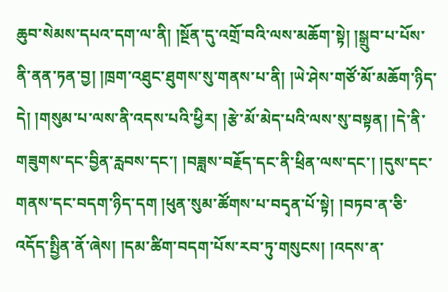ཆུབ་སེམས་དཔའ་དག་ལ་ནི། །སྔོན་དུ་འགྲོ་བའི་ལས་མཆོག་སྟེ། །སྒྲུབ་པ་པོས་ནི་ནན་ཏན་བྱ། །ཁྲག་འཐུང་ཐུགས་སུ་གནས་པ་ནི། །ཡེ་ཤེས་གཙོ་མོ་མཆོག་ཉིད་དེ། །གསུམ་པ་ལས་ནི་འདས་པའི་ཕྱིར། །རྩེ་མོ་མེད་པའི་ལས་སུ་བསྟན། །དེ་ནི་གཟུགས་དང་བྱིན་རླབས་དང་། །བཟླས་བརྗོད་དང་ནི་ཕྲིན་ལས་དང་། །དུས་དང་གནས་དང་བདག་ཉིད་དག །ཕུན་སུམ་ཚོགས་པ་བདྭན་པོ་སྟེ། །བཏབ་ན་ཅི་འདོད་སྤྱིན་ནོ་ཞེས། །དམ་ཚིག་བདག་པོས་རབ་ཏུ་གསུངས། །འདས་ན་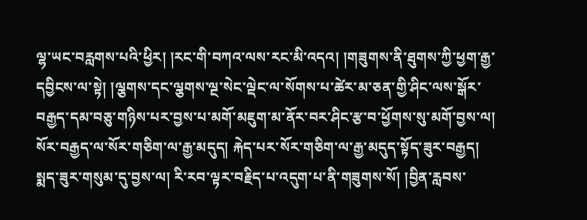ལྷ་ཡང་བརླགས་པའི་ཕྱིར། །རང་གི་བཀའ་ལས་རང་མི་འདའ། །གཟུགས་ནི་ཐུགས་ཀྱི་ཕྱག་རྒྱ་དབྱིངས་ལ་སྟེ། །ལྕགས་དང་ལྕགས་ལྔ་སེང་ལྡེང་ལ་སོགས་པ་ཚེར་མ་ཅན་གྱི་ཤིང་ལས་སྒོར་བརྒྱད་དམ་བཅུ་གཉིས་པར་བྱས་པ་མགོ་མཇུག་མ་ནོར་བར་ཤིང་རྩ་བ་ཕྱོགས་སུ་མགོ་བྱས་ལ། སོར་བརྒྱད་ལ་སོར་གཅིག་ལ་རྒྱ་མདུད། རྐེད་པར་སོར་གཅིག་ལ་རྒྱ་མདུད་སྟོད་ཟུར་བརྒྱད། སྨད་ཟུར་གསུམ་དུ་བྱས་ལ། རི་རབ་ལྟར་བརྗིད་པ་འདུག་པ་ནི་གཟུགས་སོ། །བྱིན་རླབས་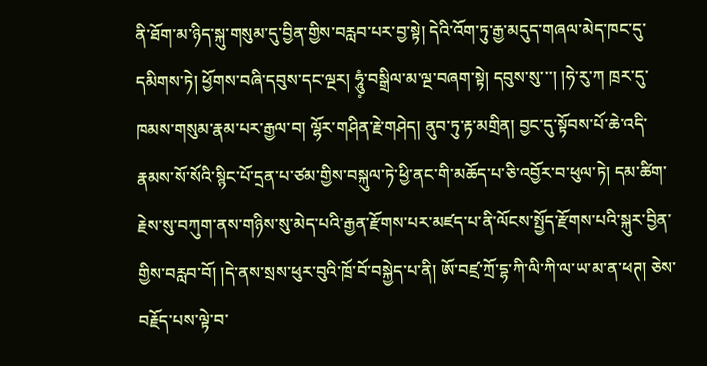ནི་ཐོག་མ་ཉིད་སྐུ་གསུམ་དུ་བྱིན་གྱིས་བརླབ་པར་བྱ་སྟེ། དེའི་འོག་ཏུ་རྒྱ་མདུད་གཞལ་མེད་ཁང་དུ་དམིགས་ཏེ། ཕྱོགས་བཞི་དབུས་དང་ལྔར། ཧཱུཾ༷་བསྒྲིལ་མ་ལྔ་བཞག་སྟེ། དབུས་སུ་་་། །ཧེ་རུ་ཀ ཁྲར་དུ་ཁམས་གསུམ་རྣམ་པར་རྒྱལ་བ། ལྷོར་གཤིན་རྗེ་གཤེད། ནུབ་ཏུ་རྟ་མགྲིན། བྱང་དུ་སྟོབས་པོ་ཆེ་འདི་རྣམས་སོ་སོའི་སྙིང་པོ་དྲན་པ་ཙམ་གྱིས་བསྐུལ་ཏེ་ཕྱི་ནང་གི་མཆོད་པ་ཅི་འབྱོར་བ་ཕུལ་ཏེ། དམ་ཚིག་རྗེས་སུ་བཀུག་ནས་གཉིས་སུ་མེད་པའི་རྒྱན་རྫོགས་པར་མཛད་པ་ནི་ལོངས་སྤྱོད་རྫོགས་པའི་སྐུར་བྱིན་གྱིས་བརླབ་བོ། །དེ་ནས་སྲས་ཕུར་བུའི་ཁྲོ་བོ་བསྐྱེད་པ་ནི། ཨོ་བཛྲ་ཀྲོ་དྷ་ཀི་ལི་ཀི་ལ་ཡ་མ་ན་ཕཊ། ཅེས་བརྗོད་པས་ལྟེ་བ་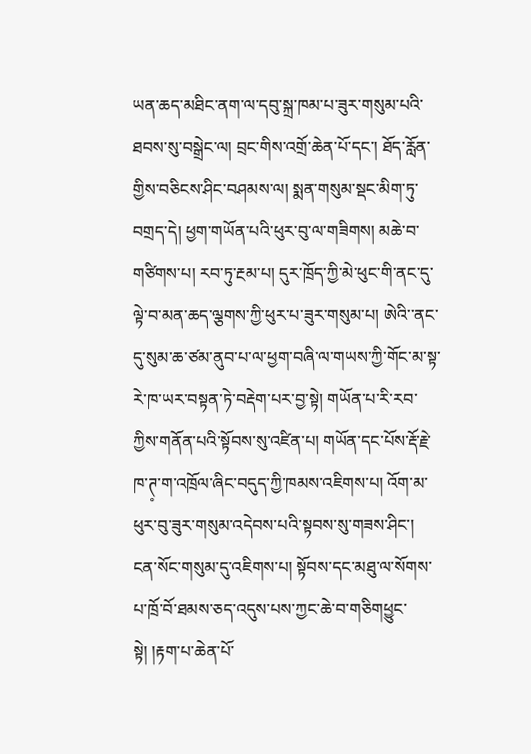ཡན་ཆད་མཐིང་ནག་ལ་དབུ་སྐྲ་ཁམ་པ་ཟུར་གསུམ་པའི་ཐབས་སུ་བསྒྲེང་ལ། བྲང་གིས་འགྲོ་ཆེན་པོ་དང་། ཐོད་རློན་གྱིས་བཅིངས་ཤིང་བཤམས་ལ། སྨན་གསུམ་སྡང་མིག་ཏུ་བགྲད་དེ། ཕྱག་གཡོན་པའི་ཕུར་བུ་ལ་གཟིགས། མཆེ་བ་གཙིགས་པ། རབ་ཏུ་རྔམ་པ། དུར་ཁྲོད་ཀྱི་མེ་ཕུང་གི་ནང་དུ་ལྟེ་བ་མན་ཆད་ལྕགས་ཀྱི་ཕུར་པ་ཟུར་གསུམ་པ། ཨེའི་་ནང་དུ་སུམ་ཆ་ཙམ་ནུབ་པ་ལ་ཕྱག་བཞི་ལ་གཡས་ཀྱི་གོང་མ་སྟ་རེ་ཁ་ཡར་བསྟན་ཏེ་བརྡེག་པར་བྱ་སྟེ། གཡོན་པ་རི་རབ་ཀྱིས་གནོན་པའི་སྟོབས་སུ་འཛིན་པ། གཡོན་དང་པོས་རྡོ་རྗེ་ཁ་ཊ༷་ག་འཁྲོལ་ཞིང་བདུད་ཀྱི་ཁམས་འཇིགས་པ། འོག་མ་ཕུར་བུ་ཟུར་གསུམ་འདེབས་པའི་སྟབས་སུ་གཟས་ཤིང་། ངན་སོང་གསུམ་དུ་འཇིགས་པ། སྟོབས་དང་མཐུ་ལ་སོགས་པ་ཁྲོ་བོ་ཐམས་ཅད་འདུས་པས་ཀྱང་ཆེ་བ་གཅིགཕྱུང་སྟེ། །རྟག་པ་ཆེན་པོ་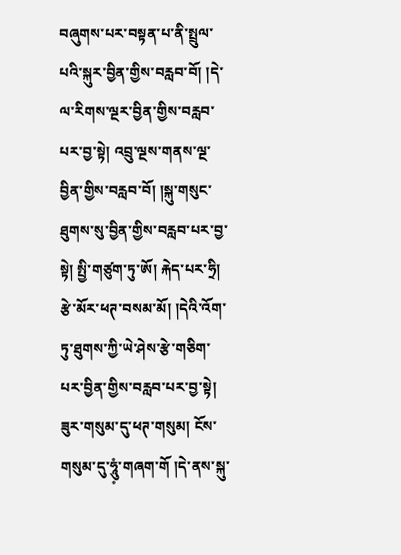བཞུགས་པར་བསྟན་པ་ནི་སྤྲུལ་པའི་སྐུར་བྱིན་གྱིས་བརླབ་བོ། །དེ་ལ་རིགས་ལྔར་བྱིན་གྱིས་བརླབ་པར་བྱ་སྟེ། འབྲུ་ལྔས་གནས་ལྔ་བྱིན་གྱིས་བརླབ་བོ། །སྐུ་གསུང་ཐུགས་སུ་བྱིན་གྱིས་བརླབ་པར་བྱ་སྟེ། སྤྱི་གཙུག་ཏུ་ཨོ། རྐེད་པར་ཧྲི། རྩེ་མོར་ཕཊ་བསམ་མོ། །དེའི་འོག་ཏུ་ཐུགས་ཀྱི་ཡེ་ཤེས་རྩེ་གཅིག་པར་བྱིན་གྱིས་བརླབ་པར་བྱ་སྟེ། ཟུར་གསུམ་དུ་ཕཊ་གསུམ། ངོས་གསུམ་དུ་ཧཱུཾ༷་གཞག་གོ །དེ་ནས་སྐུ་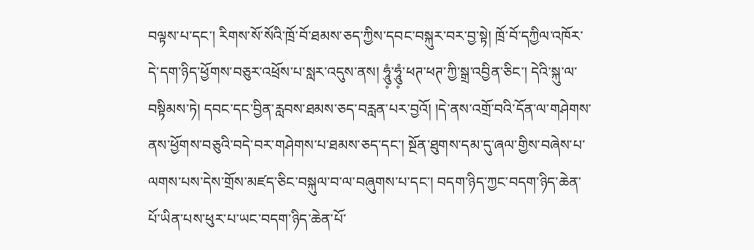བལྟས་པ་དང་། རིགས་སོ་སོའི་ཁྲོ་བོ་ཐམས་ཅད་ཀྱིས་དབང་བསྐུར་བར་བྱ་སྟེ། ཁྲོ་བོ་དཀྱིལ་འཁོར་དེ་དག་ཉིད་ཕྱོགས་བཅུར་འཕྲོས་པ་སླར་འདུས་ནས། ཧཱུཾ༷་ཧཱུཾ༷་ཕཊ་ཕཊ་ཀྱི་སྒྲ་འབྱིན་ཅིང་། དེའི་སྐུ་ལ་བསྟིམས་ཏེ། དབང་དང་བྱིན་རླབས་ཐམས་ཅད་བརླན་པར་བྱའོ། །དེ་ནས་འགྲོ་བའི་དོན་ལ་གཤེགས་ནས་ཕྱོགས་བཅུའི་བདེ་བར་གཤེགས་པ་ཐམས་ཅད་དང་། སྔོན་ཐུགས་དམ་དུ་ཞལ་གྱིས་བཞེས་པ་ལགས་པས་དེས་གྲོས་མཛད་ཅིང་བསྐུལ་བ་ལ་བཞུགས་པ་དང་། བདག་ཉིད་ཀྱང་བདག་ཉིད་ཆེན་པོ་ཡིན་པས་ཕུར་པ་ཡང་བདག་ཉིད་ཆེན་པོ་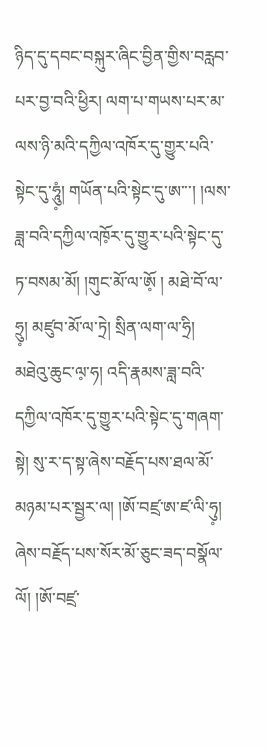ཉིད་དུ་དབང་བསྐུར་ཞིང་བྱིན་གྱིས་བརླབ་པར་བྱ་བའི་ཕྱིར། ལག་པ་གཡས་པར་མ་ལས་ཉི་མའི་དཀྱིལ་འཁོར་དུ་གྱུར་པའི་སྟེང་དུ་ཧཱུཾ༷། གཡོན་པའི་སྟེང་དུ་ཨ་་་། །ལས་ཟླ་བའི་དཀྱིལ་འཁོ༷ར་དུ་གྱུར་པའི་སྟེང་དུ་ཏ་བསམ་མོ། །གུང་མོ་ལ་ཨོ༷ ། མཐེ་བོ་ལ་ཧྲུ༷། མཛུབ་མོ་ལ་ཏྲེ། སྲིན་ལག་ལ་ཧྲི། མཐེའུ་ཆུང་ལ༷་ཧ། འདི་རྣམས་ཟླ་བའི་དཀྱིལ་འཁོར་དུ་གྱུར་པའི་སྟེང་དུ་གཞག་སྟེ། སུ་ར་ད་སྟ་ཞེས་བརྗོད་པས་ཐལ་མོ་མཉམ་པར་སྦྱར་ལ། །ཨོ་བཛྲ་ཨ་ཛ་ལི་ཧུ༷། ཞེས་བརྗོད་པས་སོར་མོ་ཅུང་ཟད་བསྣོལ་ལོ། །ཨོ་བཛྲ་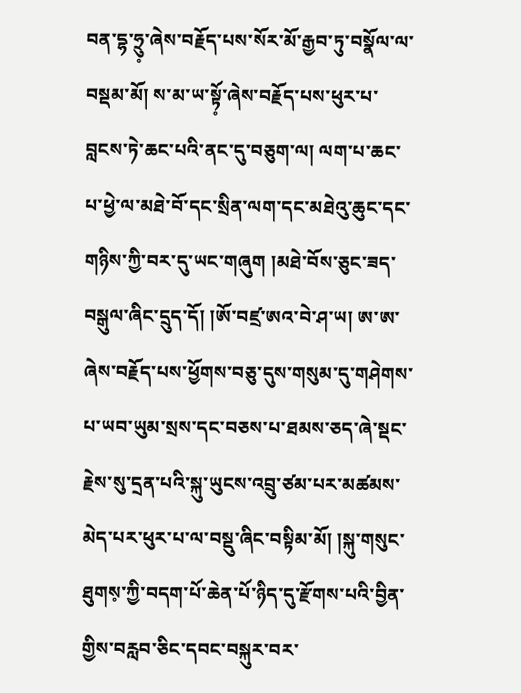བན་དྷ་ཧྲུ༷་ཞེས་བརྗོད་པས་སོར་མོ་རྒྱབ་ཏུ་བསྣོལ་ལ་བསྡམ་མོ། ས་མ་ཡ་སྟོ༷་ཞེས་བརྗོད་པས་ཕུར་པ་བླངས་ཏེ་ཆང་པའི་ནང་དུ་བཅུག་ལ། ལག་པ་ཆང་པ་ཕྱེ་ལ་མཐེ་བོ་དང་སྲིན་ལག་དང་མཐེའུ་ཆུང་དང་གཉིས་ཀྱི་བར་དུ་ཡང་གཞུག །མཐེ་བོས་ཅུང་ཟད་བསྒུལ་ཞིང་དྲུད་དོ། །ཨོ་བཛྲ་ཨའ་བེ་ཤ་ཡ། ཨ་ཨ་ཞེས་བརྗོད་པས་ཕྱོགས་བཅུ་དུས་གསུམ་དུ་གཤེགས་པ་ཡབ་ཡུམ་སྲས་དང་བཅས་པ་ཐམས་ཅད་ཞེ་སྡང་རྗེས་སུ་དྲན་པའི་སྐུ་ཡུངས་འབྲུ་ཙམ་པར་མཚམས་མེད་པར་ཕུར་པ་ལ་བསྡུ་ཞིང་བསྟིམ་མོ། །སྐུ་གསུང་ཐུགས༷་ཀྱི་བདག་པོ་ཆེན་པོ་ཉིད་དུ་རྫོགས་པའི་བྱིན་གྱིས་བརླབ་ཅིང་དབང་བསྐུར་བར་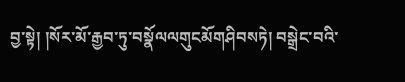བྱ་སྟེ། །སོར་མོ་རྒྱབ་ཏུ་བསྣོལལགུངམོགཤིབསཏེ། བསྒྲེང་བའི་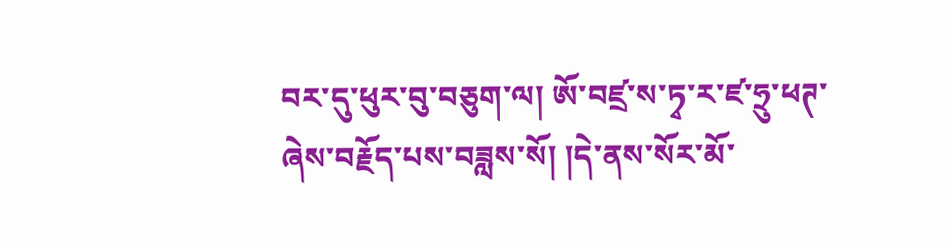བར་དུ་ཕུར་བུ་བཅུག་ལ། ཨོ་བཛྲ་ས་ཏྭ་ར་ཛ་ཧྲུ་ཕཊ་ཞེས་བརྗོད་པས་བཟླས་སོ། །དེ་ནས་སོར་མོ་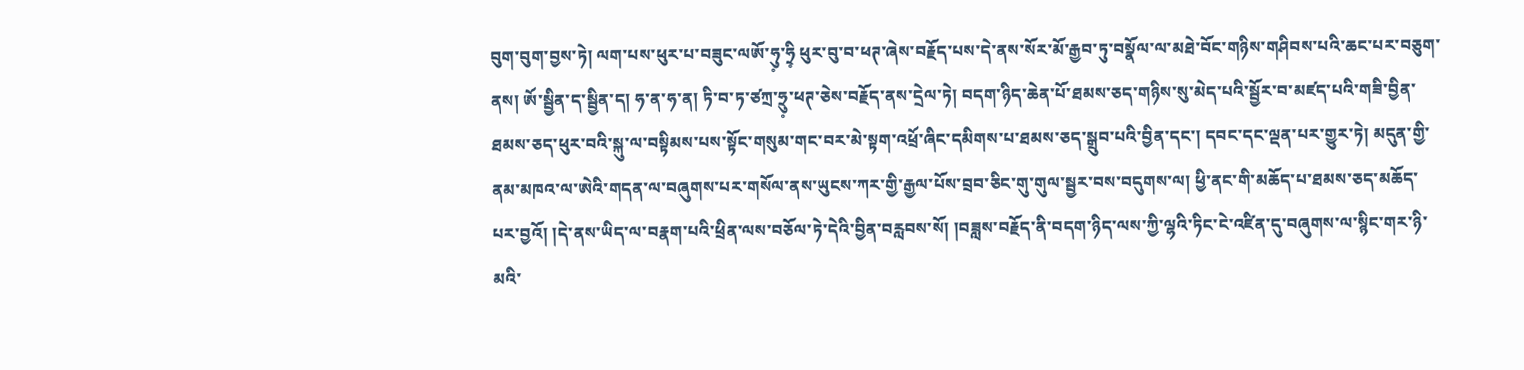བུག་བུག་བྱས་ཏེ། ལག་པས་ཕུར་པ་བཟུང་ལཨོ་ཧུ༷་ཧྲི༷ ཕུར་བུ་བ་ཕཊ་ཞེས་བརྗོད་པས་དེ་ནས་སོར་མོ་རྒྱབ་ཏུ་བསྣོལ་ལ་མཐེ་བོང་གཉིས་གཤིབས་པའི་ཆང་པར་བཅུག་ནས། ཨོ་སྦྱིན་ད་སྦྱིན་ད། ཧ་ན་ཧ་ན། ཏི་བ་ཏ་ཙཀྲ་ཧྲུ༷་ཕཊ་ཅེས་བརྗོད་ནས་དྲེལ་ཏེ། བདག་ཉིད་ཆེན་པོ་ཐམས་ཅད་གཉིས་སུ་མེད་པའི་སྦྱོར་བ་མཛད་པའི་གཟི་བྱིན་ཐམས་ཅད་ཕུར་བའི་སྐུ་ལ་བསྟིམས་པས་སྟོང་གསུམ་གང་བར་མེ་སྟག་འཕྲོ་ཞིང་དམིགས་པ་ཐམས་ཅད་སྒྲུབ་པའི་བྱིན་དང་། དབང་དང་ལྡན་པར་གྱུར་ཏེ། མདུན་གྱི་ནམ་མཁའ་ལ་ཨེའི་གདན་ལ་བཞུགས་པར་གསོལ་ནས་ཡུངས་ཀར་གྱི་རྒྱལ་པོས་བྲབ་ཅིང་གུ་གུལ་སྦྱར་བས་བདུགས་ལ། ཕྱི་ནང་གི་མཆོད་པ་ཐམས་ཅད་མཆོད་པར་བྱའོ། །དེ་ནས་ཡིད་ལ་བརྣག་པའི་ཕྲིན་ལས་བཅོལ་ཏེ་དེའི་བྱིན་བརླབས་སོ། །བཟླས་བརྗོད་ནི་བདག་ཉིད་ལས་ཀྱི་ལྷའི་ཏིང་ངེ་འཛིན་དུ་བཞུགས་ལ་སྙིང་གར་ཉི་མའི་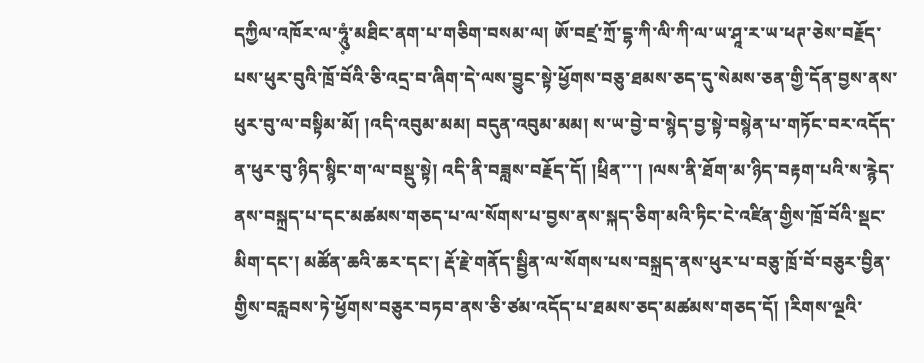དཀྱིལ་འཁོར་ལ་ཧཱུཾ༷་མཐིང་ནག་པ་གཅིག་བསམ་ལ། ཨོ་བཛྲ་ཀྲོ་དྷ་ཀི་ལི་ཀི་ལ་ཡ་ཤཱ་ར་ཡ་ཕཊ་ཅེས་བརྗོད་པས་ཕུར་བུའི་ཁྲོ་བོའི་ཅི་འདྲ་བ་ཞིག་དེ་ལས་བྱུང་སྟེ་ཕྱོགས་བཅུ་ཐམས་ཅད་དུ་སེམས་ཅན་གྱི་དོན་བྱས་ནས་ཕུར་བུ་ལ་བསྟིམ་མོ། །འདི་འབུམ་མམ། བདུན་འབུམ་མམ། ས་ཡ་བྱེ་བ་སྙེད་བྱ་སྟེ་བསྙེན་པ་གཏོང་བར་འདོད་ན་ཕུར་བུ་ཉིད་སྙིང་ག་ལ་བསྡུ་སྟེ། འདི་ནི་བཟླས་བརྗོད་དོ། །ཕྲིན་་་། །ལས་ནི་ཐོག་མ་ཉིད་བརྟག་པའི་ས་རྙེད་ནས་བསྐྲད་པ་དང་མཚམས་གཅད་པ་ལ་སོགས་པ་བྱས་ནས་སྐད་ཅིག་མའི་ཏིང་ངེ་འཛིན་གྱིས་ཁྲོ་བོའི་སྡང་མིག་དང་། མཚོན་ཆའི་ཆར་དང་། རྡོ་རྗེ་གནོད་སྦྱིན་ལ་སོགས་པས་བསྐྲད་ནས་ཕུར་པ་བཅུ་ཁྲོ་བོ་བཅུར་བྱིན་གྱིས་བརླབས་ཏེ་ཕྱོགས་བཅུར་བཏབ་ནས་ཅི་ཙམ་འདོད་པ་ཐམས་ཅད་མཚམས་གཅད་དོ། །རིགས་ལྔའི་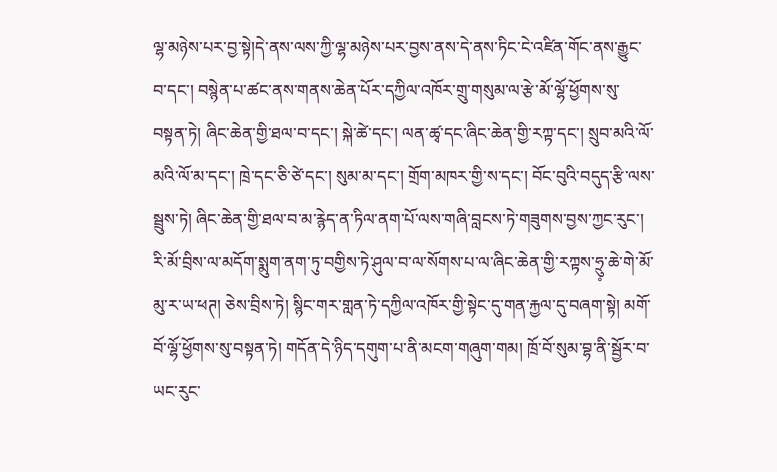ལྷ་མཉེས་པར་བྱ་སྟེ།དེ་ནས་ལས་ཀྱི་ལྷ་མཉེས་པར་བྱས་ནས་དེ་ནས་ཏིང་ངེ་འཛིན་གོང་ནས་རྒྱུང་བ་དང་། བསྙེན་པ་ཚང་ནས་གནས་ཆེན་པོར་དཀྱིལ་འཁོར་གྲུ་གསུམ་ལ་རྩེ་མོ་ལྷོ་ཕྱོགས་སུ་བསྟན་ཏེ། ཞིང་ཆེན་གྱི་ཐལ་བ་དང་། སྐེ་ཚེ་དང་། ལན་ཚྭ་དང་ཞིང་ཆེན་གྱི་རཀྟ་དང་། སྲུབ་མའི་ལོ་མའི་ལོ་མ་དང་། ཁྲེ་དང་ཅི་ཙེ་དང་། སུམ་མ་དང་། གྲོག་མཁར་གྱི་ས་དང་། བོང་བུའི་བདུད་རྩི་ལས་སྦྲུས་ཏེ། ཞིང་ཆེན་གྱི་ཐལ་བ་མ་རྙེད་ན་ཏིལ་ནག་པོ་ལས་གཞི་བླངས་ཏེ་གཟུགས་བྱས་ཀྱང་རུང་། རི་མོ་བྲིས་ལ་མདོག་སྨུག་ནག་ཏུ་བགྱིས་ཏེ་ཤུལ་བ་ལ་སོགས་པ་ལ་ཞིང་ཆེན་གྱི་རཀྟས་ཧྲུ༷་ཆེ་གེ་མོ་མུ་ར་ཡ་ཕཊ། ཅེས་བྲིས་ཏེ། སྙིང་གར་གླན་ཏེ་དཀྱིལ་འཁོར་གྱི་སྟེང་དུ་གན་རྐྱལ་དུ་བཞག་སྟེ། མགོ་བོ་ལྷོ་ཕྱོགས་སུ་བསྟན་ཏེ། གདོན་དེ་ཉིད་དགུག་པ་ནི་མངག་གཞུག་གམ། ཁྲོ་བོ་སུམ་བྷ་ནི་སྦྱོར་བ་ཡང་རུང་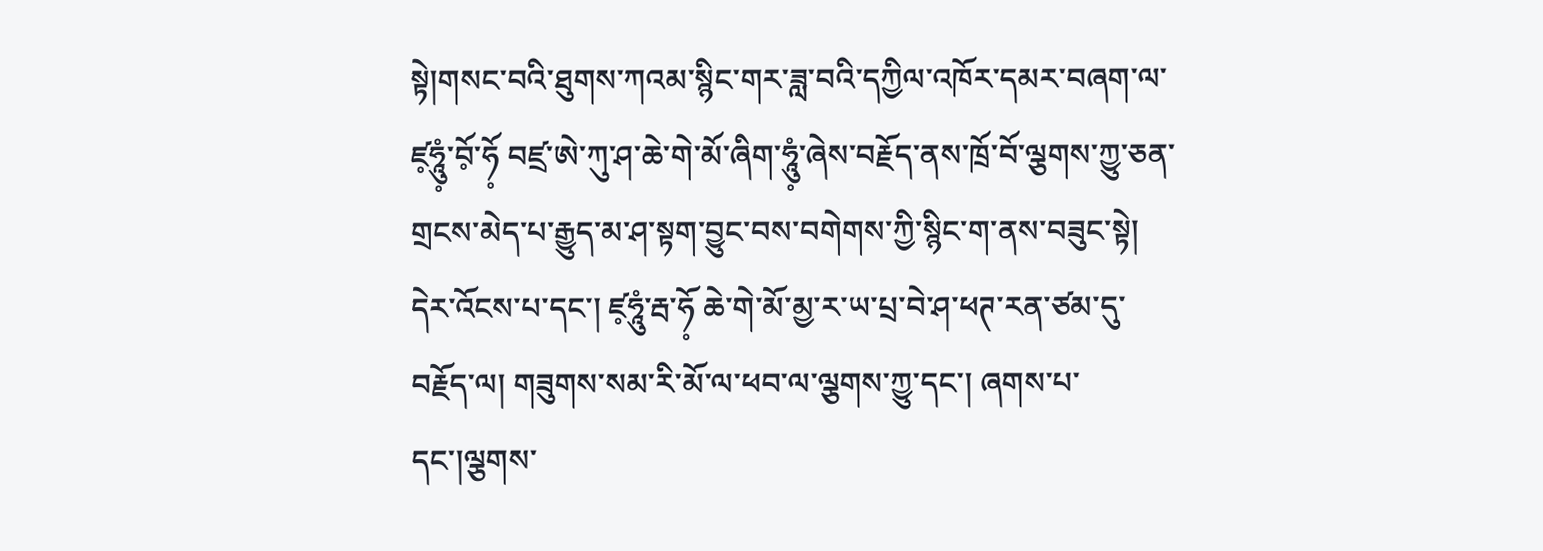སྟེ།གསང་བའི་ཐུགས་ཀའམ་སྙིང་གར་ཟླ་བའི་དཀྱིལ་འཁོར་དམར་བཞག་ལ་ཛ༷ཧཱུཾ༷་བོ༷་ཧོ༷ བཛྲ་ཨེ་ཀུ་ཤ་ཆེ་གེ་མོ་ཞིག་ཧཱུཾ༷་ཞེས་བརྗོད་ནས་ཁྲོ་བོ་ལྕགས་ཀྱུ་ཅན་གྲངས་མེད་པ་རྒྱུད་མ་ཤ་སྟག་བྱུང་བས་བགེགས་ཀྱི་སྙིང་ག་ནས་བཟུང་སྟེ། དེར་འོངས་པ་དང་། ཛ༷ཧཱུཾ་རྦ་ཧོ༷ ཆེ་གེ་མོ་མྱ་ར་ཡ་པྲ་བེ་ཤ་ཕཊ་རན་ཙམ་དུ་བརྗོད་ལ། གཟུགས་སམ་རི་མོ་ལ་ཕབ་ལ་ལྕགས་ཀྱུ་དང་། ཞགས་པ་དང་།ལྕགས་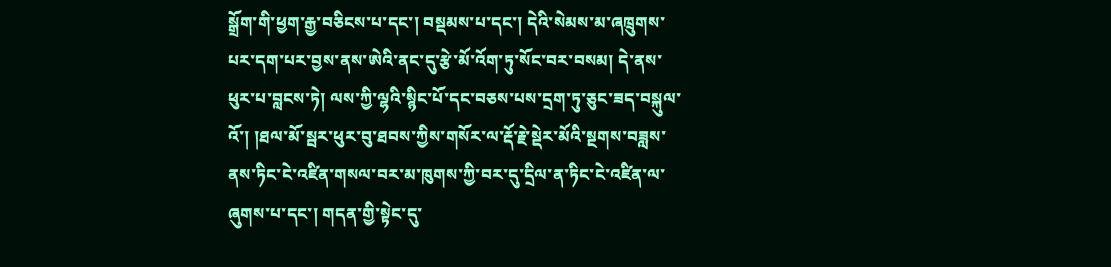སྒྲོག་གི་ཕྱག་རྒྱ་བཅིངས་པ་དང་། བསྡམས་པ་དང་། དེའི་སེམས་མ་ཞཁྲུགས་པར་དག་པར་བྱས་ནས་ཨེའི་ནང་དུ་རྩེ་མོ་འོག་ཏུ་སོང་བར་བསམ། དེ་ནས་ཕུར་པ་བླངས་ཏེ། ལས་ཀྱི་ལྷའི་སྙིང་པོ་དང་བཅས་པས་དྲག་ཏུ་ཅུང་ཟད་བསྐུལ་འོ་། །ཐལ་མོ་སྦར་ཕུར་བུ་ཐབས་ཀྱིས་གསོར་ལ་རྡོ་རྗེ་སྡེར་མོའི་སྔགས་བཟླས་ནས་ཏིང་ངེ་འཛིན་གསལ་བར་མ་ཁུགས་ཀྱི་བར་དུ་དྲིལ་ན་ཏིང་ངེ་འཛིན་ལ་ཞུགས་པ་དང་། གདན་གྱི་སྟེང་དུ་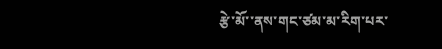རྩེ་མོ་་ནས་གང་ཙམ་མ་རིག་པར་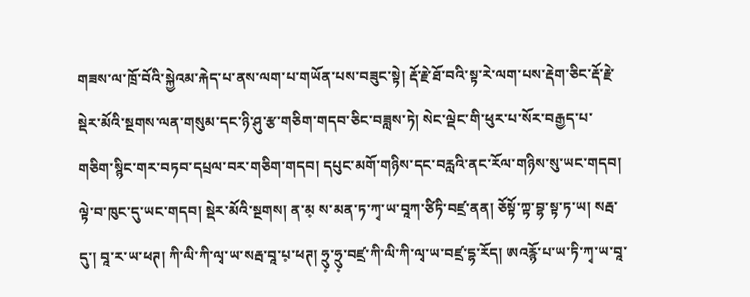གཟས་ལ་ཁྲོ་བོའི་སྐྱེའམ་རྐེད་པ་ནས་ལག་པ་གཡོན་པས་བཟུང་སྟེ། རྡོ་རྗེ་ཐོ་བའི་སྟ་རེ་ལག་པས་རྡེག་ཅིང་རྡོ་རྗེ་སྡེར་མོའི་སྔགས་ལན་གསུམ་དང་ཉི་ཤུ་རྩ་གཅིག་གདབ་ཅིང་བཟླས་ཏེ། སེང་ལྡེང་གི་ཕུར་པ་སོར་བརྒྱད་པ་གཅིག་སྙིང་གར་བཏབ་དཔྲལ་བར་གཅིག་གདབ། དཔུང་མགོ་གཉིས་དང་བརླའི་ནང་རོལ་གཉིས་སུ་ཡང་གདབ། ལྟེ་བ་ཁུང་དུ་ཡང་གདབ། སྡེར་མོའི་སྔགས། ན་མ༷ ས་མན་ཏ་ཀྭ་ཡ་བཱཀ་ཙིཏི་བཛྲ་ནན། ཅོསྟོ་ཀྟ་བྷ་སྟ་ཏ་ཡ། སརྦ་དུ་། བཱ་ར་ཡ་ཕཊ། ཀི་ལི་ཀི་ལྭ་ཡ་སརྦ་བཱ་པ༷་ཕཊ། ཧྲུ༷་ཧྲུ༷་བཛྲ་ཀི་ལི་ཀི་ལྭ་ཡ་བཛྲ་དྷ་རོད། ཨའརྙོ་པ་ཡ་ཏི་ཀྭ་ཡ་བཱ་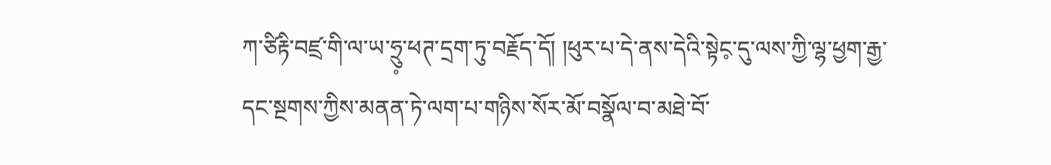ཀ་ཙིརྟི་བཛྲ་གི་ལ་ཡ་ཧྲུ༷་ཕཊ་དྲག་ཏུ་བརྗོད་དོ། །ཕུར་པ་དེ་ནས་དེའི་སྟེང༷་དུ་ལས་ཀྱི་ལྷ་ཕྱག་རྒྱ་དང་སྔགས་ཀྱིས་མནན་ཏེ་ལག་པ་གཉིས་སོར་མོ་བསྣོལ་བ་མཐེ་བོ་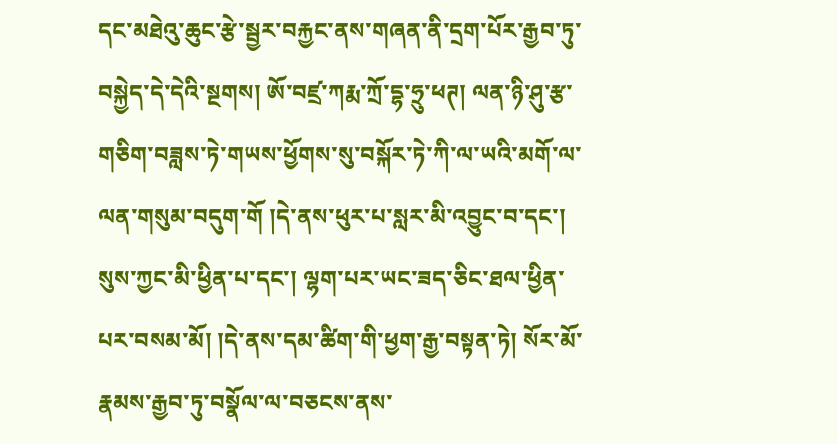དང་མཐེའུ་ཆུང་རྩེ་སྦྱར་བརྐྱང་ནས་གཞན་ནི་དྲག་པོར་རྒྱབ་ཏུ་བསྐྱེད་དེ་དེའི་སྔགས། ཨོ་བཛྲ་ཀརྨ་ཀྲོ་དྷ་ཧྲུ་ཕཊ། ལན་ཉི་ཤུ་རྩ་གཅིག་བཟླས་ཏེ་གཡས་ཕྱོགས་སུ་བསྐོར་ཏེ་ཀི་ལ་ཡའི་མགོ་ལ་ལན་གསུམ་བདུག་གོ །དེ་ནས་ཕུར་པ་སླར་མི་འབྱུང་བ་དང་། སུས་ཀྱང་མི་ཕྱིན་པ་དང་། ལྷག་པར་ཡང་ཟད་ཅིང་ཐལ་ཕྱིན་པར་བསམ་མོ། །དེ་ནས་དམ་ཚིག་གི་ཕྱག་རྒྱ་བསྟན་ཏེ། སོར་མོ་རྣམས་རྒྱབ་ཏུ་བསྣོལ་ལ་བཅངས་ནས་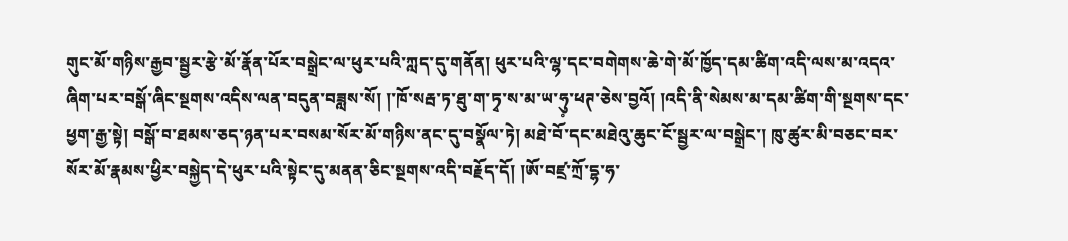གུང་མོ་གཉིས་རྒྱབ་སྦྱར་རྩེ་མོ་རྣོན་པོར་བསྒྲེང་ལ་ཕུར་པའི་ཀླད་དུ་གནོན། ཕུར་པའི་ལྷ་དང་བགེགས་ཆེ་གེ་མོ་ཁྱོད་དམ་ཚིག་འདི་ལས་མ་འདའ་ཞིག་པར་བསྒོ་ཞིང་སྔགས་འདིས་ལན་བདུན་བཟླས་སོ། །་ཁོ་སརྦ་ཏ་ཐུ་ག་ཏྭ་ས་མ་ཡ་ཧུ༷་ཕཊ་ཅེས་བྱའོ། །འདི་ནི་སེམས་མ་དམ་ཚིག་གི་སྔགས་དང་ཕྱག་རྒྱ་སྟེ། བསྒོ་བ་ཐམས་ཅད་ཉན་པར་བསམ་སོར་མོ་གཉིས་ནང་དུ་བསྣོལ་ཏེ། མཐེ་བོ་དང་མཐེའུ་ཆུང་ངོ་སྦྱར་ལ་བསྒྲེང་། ཁུ་ཚུར་མི་བཅང་བར་སོར་མོ་རྣམས་ཕྱིར་བསྐྱེད་དེ་ཕུར་པའི་སྟེང་དུ་མནན་ཅིང་སྔགས་འདི་བརྗོད་དོ། །ཨོ་བཛྲ་ཀྲོ་དྷ་ཧ་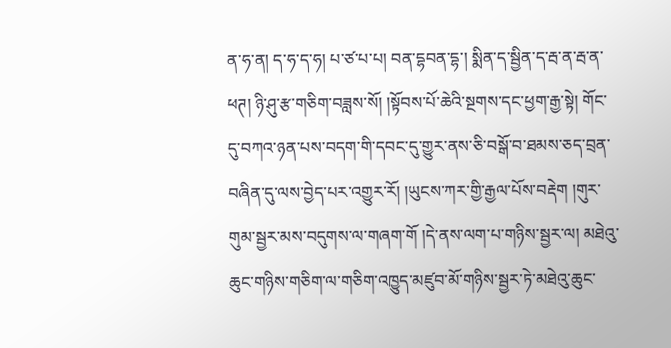ན་ཧ་ན། ད་ཧ་ད་ཧ། པ་ཙ་པ་པ། བན་དྷབན་དྷ་། སྨིན་ད་སྦྱིན་ད་རྦ་ན་རྦ་ན་ཕཊ། ཉི་ཤུ་རྩ་གཅིག་བཟླས་སོ། །སྟོབས་པོ་ཆེའི་སྔགས་དང་ཕྱག་རྒྱ་སྟེ། གོང་དུ་བཀའ་ཉན་པས་བདག་གི་དབང་དུ་གྱུར་ནས་ཅི་བསྒོ་བ་ཐམས་ཅད་བྲན་བཞིན་དུ་ལས་བྱེད་པར་འགྱུར་རོ། །ཡུངས་ཀར་གྱི་རྒྱལ་པོས་བརྡེག །གུར་གུམ་སྦྱར་མས་བདུགས་ལ་གཞག་གོ །དེ་ནས་ལག་པ་གཉིས་སྦྱར་ལ། མཐེའུ་ཆུང་གཉིས་གཅིག་ལ་གཅིག་འཁྱུད་མཛུབ་མོ་གཉིས་སྦྱར་ཏེ་མཐེའུ་ཆུང་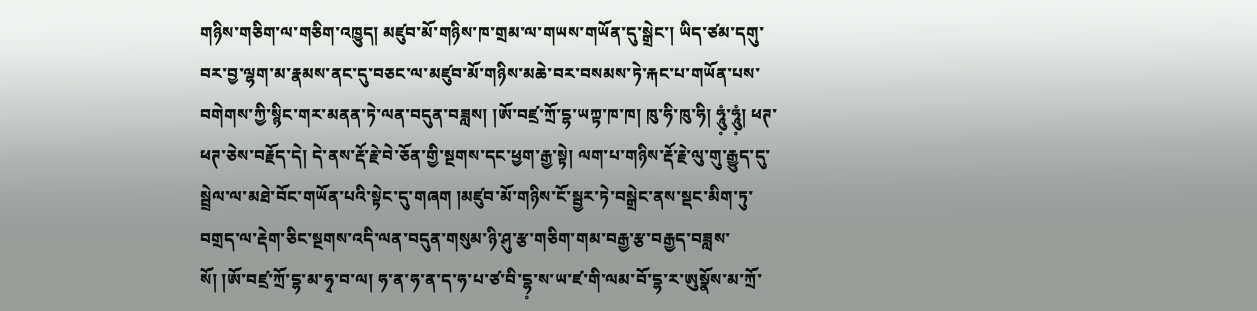གཉིས་གཅིག་ལ་གཅིག་འཁྱུད། མཛུབ་མོ་གཉིས་ཁ་གྲམ་ལ་གཡས་གཡོན་དུ་སྒྲེང་། ཡིད་ཙམ་དགུ་བར་བྱ་ལྷག་མ་རྣམས་ནང་དུ་བཅང་ལ་མཛུབ་མོ་གཉིས་མཆེ་བར་བསམས་ཏེ་རྐང་པ་གཡོན་པས་བགེགས་ཀྱི་སྙིང་གར་མནན་ཏེ་ལན་བདུན་བཟླས། །ཨོ་བཛྲ་ཀྲོ་དྷ་ཡཀྟ་ཁ་ཁ། ཁུ་ཧི་ཁུ་ཧི། ཧཱུཾ༷་ཧཱུཾ༷། ཕཊ་ཕཊ་ཅེས་བརྗོད་དེ། དེ་ནས་རྡོ་རྗེ་བེ་ཅོན་གྱི་སྔགས་དང་ཕྱག་རྒྱ་སྟེ། ལག་པ་གཉིས་རྡོ་རྗེ་ལུ་གུ་རྒྱུད་དུ་སྦྲེལ་ལ་མཐེ་བོང་གཡོན་པའི་སྟེང་དུ་གཞག །མཛུབ་མོ་གཉིས་ངོ་སྦྱར་ཏེ་བསྒྲེང་ནས་སྡང་མིག་ཏུ་བགྲད་ལ་རྡེག་ཅིང་སྔགས་འདི་ལན་བདུན་གསུམ་ཉི་ཤུ་རྩ་གཅིག་གམ་བརྒྱ་རྩ་བརྒྱད་བཟླས་སོ། །ཨོ་བཛྲ་ཀྲོ་དྷ་མ་ཧྭ་བ་ལ། ཧ་ན་ཧ་ན་ད་ཧ་པ་ཙ་བི་དྷ༷་ས་ཡ་ཛ་གི་ལམ་བོ་དྷ་ར་ཨུསྣོས་མ་ཀྲོ་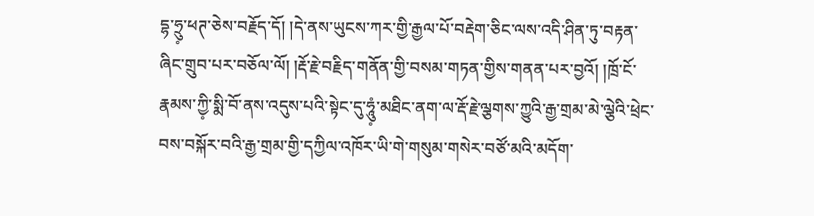དྷ་ཧྲུ༷་ཕཊ་ཅེས་བརྗོད་དོ། །དེ་ནས་ཡུངས་ཀར་གྱི་རྒྱལ་པོ་བརྡེག་ཅིང་ལས་འདི་ཤིན་ཏུ་བརྟན་ཞིང་གྲུབ་པར་བཅོལ་ལོ། །རྡོ་རྗེ་བརྗིད་གནོན་གྱི་བསམ་གཏན་གྱིས་གནན་པར་བྱའོ། །ཁྲོ་ངོ་རྣམས་ཀྱི༷་སྨི་བོ་ནས་འདུས་པའི་སྟེང་དུ་ཧཱུཾ༷་མཐིང་ནག་ལ་རྡོ་རྗེ་ལྕགས་ཀྱུའི་རྒྱ་གྲམ་མེ་ལྕེའི་ཕྲེང་བས་བསྐོར་བའི་རྒྱ་གྲམ་གྱི་དཀྱིལ་འཁོར་ཡི་གེ་གསུམ་གསེར་བཙོ་མའི་མདོག་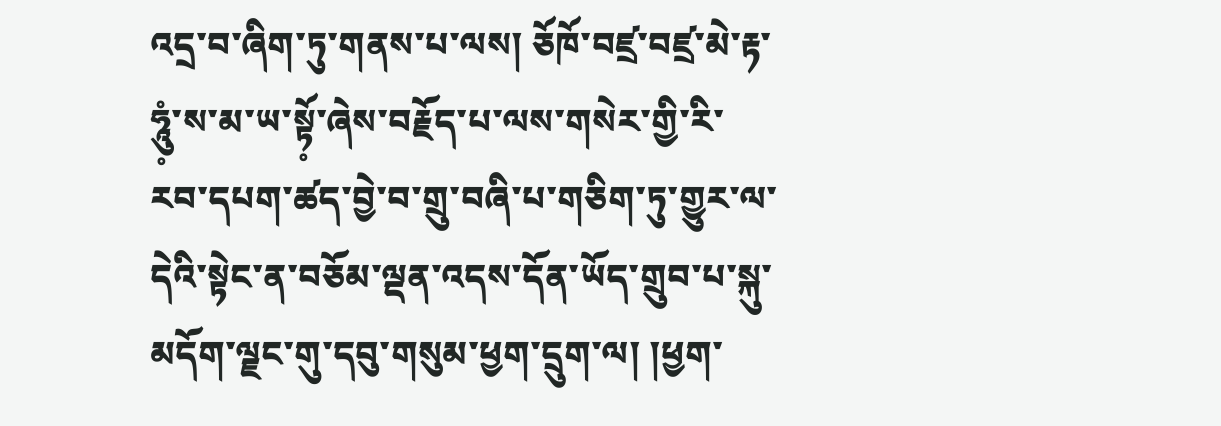འདྲ་བ་ཞིག་ཏུ་གནས་པ་ལས། ཅོཁོ་བཛྲ་བཛྲ་མེ་རྟ་ཧཱུཾ༷་ས་མ་ཡ་སྟོ༷་ཞེས་བརྗོད་པ་ལས་གསེར་གྱི་རི་རབ་དཔག་ཚད་བྱེ་བ་གྲུ་བཞི་པ་གཅིག་ཏུ་གྱུར་ལ་དེའི་སྟེང་ན་བཅོམ་ལྡན་འདས་དོན་ཡོད་གྲུབ་པ་སྐུ་མདོག་ལྗང་གུ་དབུ་གསུམ་ཕྱག་དྲུག་ལ། །ཕྱག་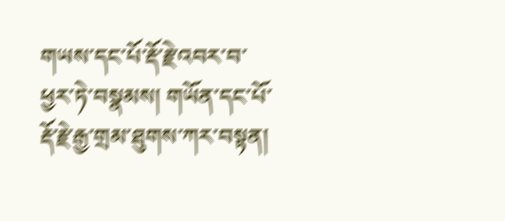གཡས་དང་པོ་རྡོ་རྗེ་འབར་བ་ཕྱར་ཏེ་བསྣམས། གཡོན་དང་པོ་རྡོ་རྗེ་རྒྱ་གྲམ་ཐུགས་ཀར་བསྟན།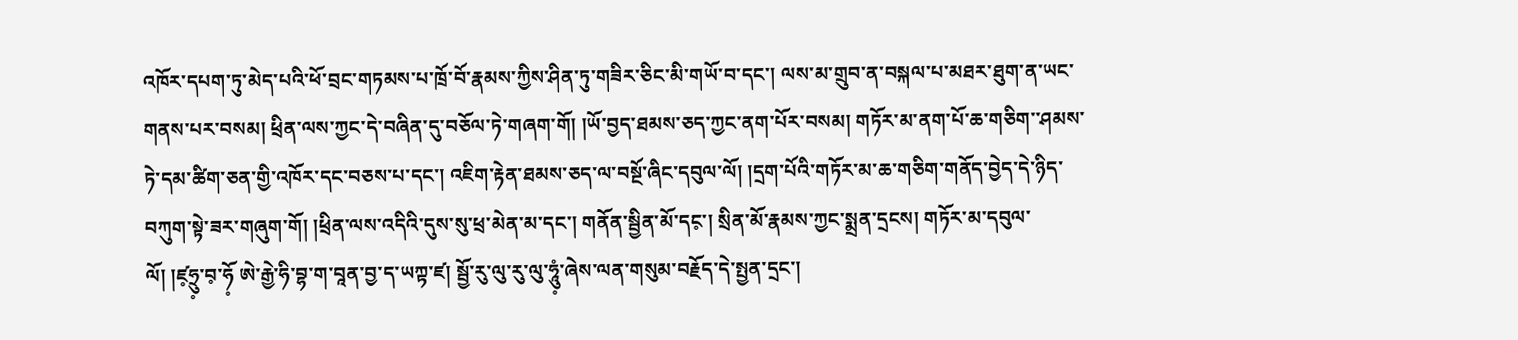འཁོར་དཔག་ཏུ་མེད་པའི་ཕོ་བྲང་གཏམས་པ་ཁྲོ་བོ་རྣམས་ཀྱིས་ཤིན་ཏུ་གཟིར་ཅིང་མི་གཡོ་བ་དང་། ལས་མ་གྲུབ་ན་བསྐལ་པ་མཐར་ཐུག་ན་ཡང་གནས་པར་བསམ། ཕྲིན་ལས་ཀྱང་དེ་བཞིན་དུ་བཅོལ་ཏེ་གཞག་གོ། །ཡོ་བྱད་ཐམས་ཅད་ཀྱང་ནག་པོར་བསམ། གཏོར་མ་ནག་པོ་ཆ་གཅིག་་ཤམས་ཏེ་དམ་ཚིག་ཅན་གྱི་འཁོར་དང་བཅས་པ་དང་། འཇིག་རྟེན་ཐམས་ཅད་ལ་བསྔོ་ཞིང་དབུལ་ལོ། །དྲག་པོའི་གཏོར་མ་ཆ་གཅིག་གནོད་བྱེད་དེ་ཉིད་བཀུག་སྟེ་ཟར་གཞུག་གོ། །ཕྲིན་ལས་འདིའི་དུས་སུ་ཕྲ་མེན་མ་དང་། གནོན་སྦྱིན་མོ་དང༷་། སྲིན་མོ་རྣམས་ཀྱང་སྨྲན་དྲངས། གཏོར་མ་དབུལ་ལོ། །ཛ༷ཧྲུ༷་བ༷་ཧོ༷ ཨེ་རྒྱེ་ཧི་བྷ་ག་བཱན་བྱ་ད་ཡཀྟ་ཛ། སྦྱོ་རུ་ལུ་རུ་ལུ་ཧཱུཾ༷་ཞེས་ལན་གསུམ་བརྗོད་དེ་སྤྱན་དྲང་།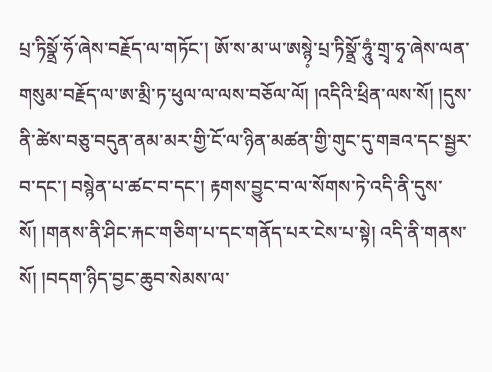པྲ་ཏིསྣྲོ་ཧོ་ཞེས་བརྗོད་ལ་གཏོང་། ཨོ་ས་མ་ཡ་ཨསྙེ༷་པྲ་ཏིསྣྲོ་ཧཱུཾ་གྲྭ་ཧྭ་ཞེས་ལན་གསུམ་བརྗོད་ལ་ཨ་མྲི་ཏ་ཕུལ་ལ་ལས་བཅོལ་ལོ། །འདིའི་ཕྲིན་ལས་སོ། །དུས་ནི་ཚེས་བཅུ་བདུན་ནམ་མར་གྱི་ངོ་ལ་ཉིན་མཚན་གྱི་གུང་དུ་གཟའ་དང་སྦྱར་བ་དང་། བསྙེན་པ་ཚང་བ་དང་། རྟགས་བྱུང་བ་ལ་སོགས་ཏེ་འདི་ནི་དུས་སོ། །གནས་ནི་ཤིང་རྐང་གཅིག་པ་དང་གནོད་པར་ངེས་པ་སྟེ། འདི་ནི་གནས་སོ། །བདག་ཉིད་བྱང་ཆུབ་སེམས་ལ་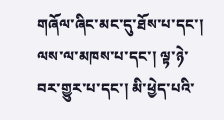གཞོལ་ཞིང་མང་དུ་ཐོས་པ་དང་། ལས་ལ་མཁས་པ་དང་། ལྟ་ཉེ་བར་གྱུར་པ་དང་། མི་ཕྱེད་པའི་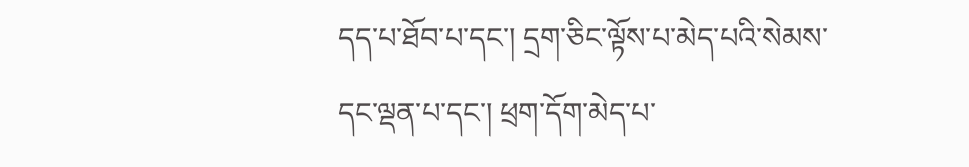དད་པ་ཐོབ་པ་དང་། དྲག་ཅིང་ལྟོས་པ་མེད་པའི་སེམས་དང་ལྡན་པ་དང་། ཕྲག་དོག་མེད་པ་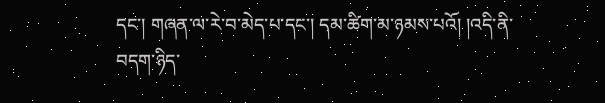དང་། གཞན་ལ་རེ་བ་མེད་པ་དང་། དམ་ཚིག་མ་ཉམས་པའོ། །འདི་ནི་བདག་ཉིད་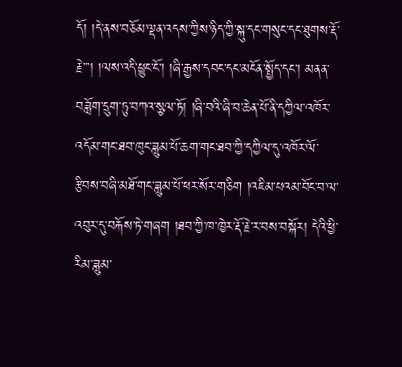དོ། །དེ་ནས་བཅོམ་ལྡན་འདས་ཀྱིས་ཉིད་ཀྱི་སྐུ་དང་གསུང་དང་ཐུགས་རྡོ་རྗེ་་་། །ལས་འདི་ཕྱུང་ངོ་། །ཞི་རྒྱས་དབང་དང་མངོན་སྤྱོད་དང་། མནན་བཟློག་དྲུག་ཏུ་བཀའ་སྩལ་ཏོ། །ཞི་བའི་ཞི་བ་ཆེན་པོ་ནི་དཀྱིལ་འཁོར་འདོམ་གང་ཐབ་ཁུང་ཟླུམ་པོ་ཆག་གང་ཐབ་ཀྱི་དཀྱིལ་དུ་འཁོར་ལོ་རྩིབས་བཞི་མཐོ་གང་ཟླུམ་པོ་ཕར་སོར་གཅིག །འཇིམ་པའམ་བོང་བ་ལ་འབུར་དུ་བརྐོས་ཏེ་གཞག །ཐབ་ཀྱི་ཁ་ཁྱེར་རྡོ་རྗེ་ར་བས་བསྐོར། དེའི་ཕྱི་རིམ་ཟླུམ་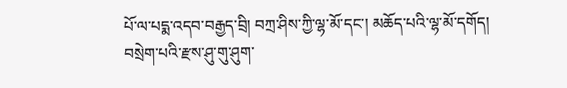པོ་ལ་པདྨ་འདབ་བརྒྱད་བྲི། བཀྲ་ཤིས་ཀྱི་ལྷ་མོ་དང་། མཆོད་པའི་ལྷ་མོ་དགོད། བསྲེག་པའི་རྫས་ཤུ་གུ་ཤུག་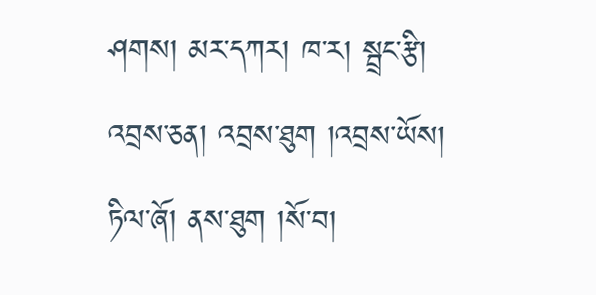ཤགས། མར་དཀར། ཁ་ར། སྦྲང་རྩི། འབྲས་ཅན། འབྲས་ཐུག །འབྲས་ཡོས། ཏིལ་ཞོ། ནས་ཐུག །སོ་བ།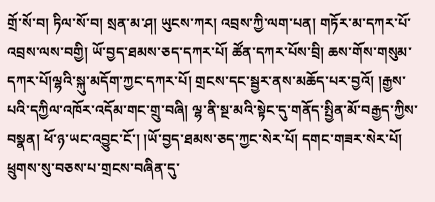གྲོ་སོ་བ། ཏིལ་སོ་བ། སྲན་མ་ཤ། ཡུངས་ཀར། འབྲས་ཀྱི་ལག་པན། གཏོར་མ་དཀར་པོ་འབྲས་ལས་བགྱི། ཡོ་བྱད་ཐམས་ཅད་དཀར་པོ། ཚོན་དཀར་པོས་བྲི། ཆས་གོས་གསུམ་དཀར་པོ།ལྷའི་སྐུ་མདོག་ཀྱང་དཀར་པོ། གྲངས་དང་སྦྱར་ནས་མཆོད་པར་བྱའོ། །རྒྱས་པའི་དཀྱིལ་འཁོར་འདོམ་གང་གྲུ་བཞི། ལྷ་ནི་སྔ་མའི་སྟེང་དུ་གནོད་སྤྱིན་མོ་བརྒྱད་ཀྱིས་བསྣན། ཕོ་ཉ་ཡང་འབྱུང་ངོ་། །ཡོ་བྱད་ཐམས་ཅད་ཀྱང་སེར་པོ། དགང་གཟར་སེར་པོ། ཕྲུགས་སུ་བཅས་པ་གྲངས་བཞིན་དུ་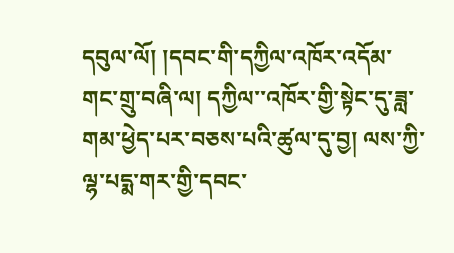དབུལ་ལོ། །དབང་གི་དཀྱིལ་འཁོར་འདོམ་གང་གྲུ་བཞི་ལ། དཀྱིལ་་འཁོར་གྱི་སྟེང་དུ་ཟླ་གམ་ཕྱེད་པར་བཅས་པའི་ཚུལ་དུ་བྱ། ལས་ཀྱི་ལྷ་པདྨ་གར་གྱི་དབང་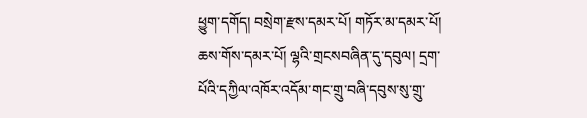ཕྱུག་དགོད། བསྲེག་རྫས་དམར་པོ། གཏོར་མ་དམར་པོ། ཆས་གོས་དམར་པོ། ལྷའི་གྲངསབཞིན་དུ་དབུལ། དྲག་པོའི་དཀྱིལ་འཁོར་འདོམ་གང་གྲུ་བཞི་དབུས་སུ་གྲུ་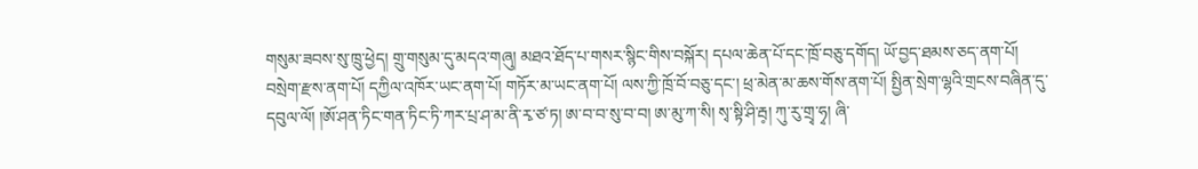གསུམ་ཟབས་སུ་ཁྲུ་ཕྱེད། གྲུ་གསུམ་དུ་མདའ་གཞུ། མཐའ་ཐོད་པ་གསར་སྙིང་གིས་བསྐོར། དཔལ་ཆེན་པོ་དང་ཁྲོ་བཅུ་དགོད། ཡོ་བྱད་ཐམས་ཅད་ནག་པོ། བསྲེག་རྫས་ནག་པོ། དཀྱིལ་འཁོར་ཡང་ནག་པོ། གཏོར་མ་ཡང་ནག་པོ། ལས་ཀྱི་ཁྲོ་བོ་བཅུ་དང་། ཕྲ་མེན་མ་ཆས་གོས་ནག་པོ། སྤྱིན་སྲེག་ལྷའི་གྲངས་བཞིན་དུ་དབུལ་ལོ། །ཨོ་ཤན་ཏིང་གན་ཏིང་ཏི་ཀར་པྲ་ཤ་མ་ནི་རྭ་ཙ་ཏ། ཨ་བ་བ་སུ་བ་བ། ཨ་མུ་ཀ་སི། སྭ་སྟི་ཤི་རྦ༷། ཀུ་རུ་གྲྭ་ཧྭ། ཞི་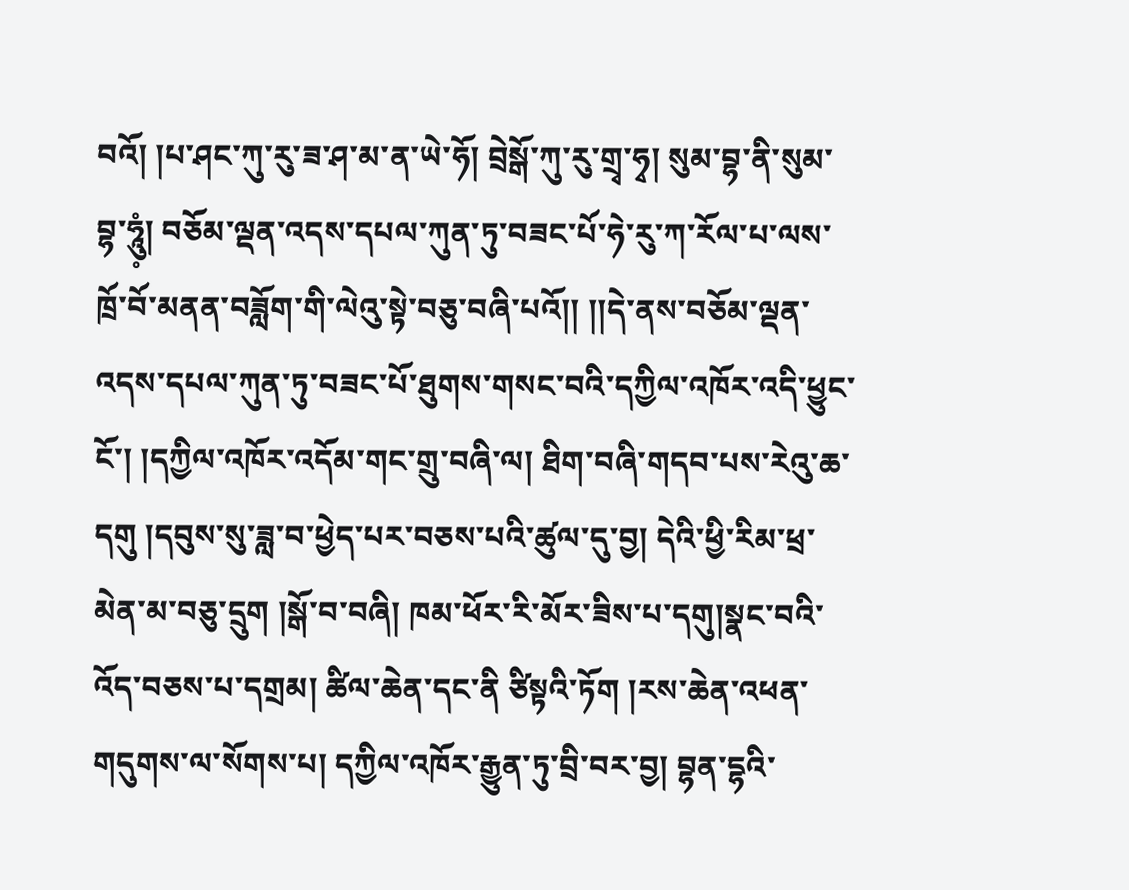བའོ། །པ་ཤང་ཀུ་རུ་ཟ་ཤ་མ་ན་ཡེ་ཧོ། བྲེསྒོ་ཀུ་རུ་གྲྭ་ཧྭ། སུམ་བྷ་ནི་སུམ་བྷ་ཧཱུཾ༷། བཅོམ་ལྡན་འདས་དཔལ་ཀུན་ཏུ་བཟང་པོ་ཧེ་རུ་ཀ་རོལ་པ་ལས་ཁྲོ་བོ་མནན་བཟློག་གི་ལེའུ་སྟེ་བཅུ་བཞི་པའོ།། །།དེ་ནས་བཅོམ་ལྡན་འདས་དཔལ་ཀུན་ཏུ་བཟང་པོ་ཐུགས་གསང་བའི་དཀྱིལ་འཁོར་འདི་ཕྱུང་ངོ་། །དཀྱིལ་འཁོར་འདོམ་གང་གྲུ་བཞི་ལ། ཐིག་བཞི་གདབ་པས་རེའུ་ཆ་དགུ །དབུས་སུ་ཟླ་བ་ཕྱེད་པར་བཅས་པའི་ཚུལ་དུ་བྱ། དེའི་ཕྱི་རིམ་ཕྲ་མེན་མ་བཅུ་དྲུག །སྒོ་བ་བཞི། ཁམ་ཕོར་རི་མོར་ཟིས་པ་དགུ།སྣང་བའི་འོད་བཅས་པ་དགྲམ། ཚིལ་ཆེན་དང་ནི ཙིསྟའི་ཏོག །རས་ཆེན་འཕན་གདུགས་ལ་སོགས་པ། དཀྱིལ་འཁོར་རྒྱུན་ཏུ་བྲི་བར་བྱ། བྷན་དྷའི་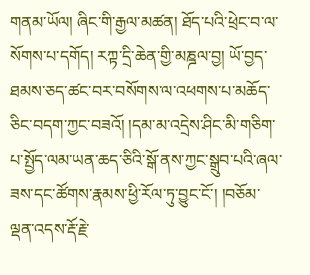གནམ་ཡོལ། ཞིང་གི་རྒྱལ་མཚན། ཐོད་པའི་ཕྲེང་བ་ལ་སོགས་པ་དགོད། རཀྟ་དྲི་ཆེན་གྱི་མཎྜལ་བྱ། ཡོ་བྱད་ཐམས་ཅད་ཚང་བར་བསོགས་ལ་འཕགས་པ་མཆོད་ཅིང་བདག་ཀྱང་བཟའོ། །དམ་མ་འདྲེས་ཤིང་མི་གཅིག་པ་སྤྱོད་ལམ་ཡན་ཆད་ཅིའི་སྒོ་ནས་ཀྱང་སྒྲུབ་པའི་ཞལ་ཟས་དང་ཚོགས་རྣམས་ཕྱི་རོལ་ཏུ་བྱུང་ངོ་། །བཅོམ་ལྡན་འདས་རྡོ་རྗེ་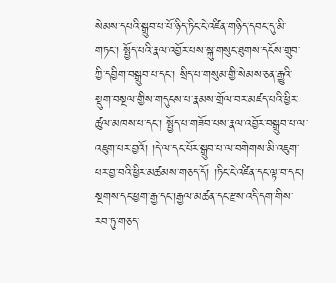སེམས་དཔའི་སྒྲུབ་པ་པོ་ཉིད་ཏིང་ངེ་འཛིན་གཉིད་དབང་དུ་མི་གཏང་། སྤྱོད་པའི་རྣལ་འབྱོར་པས་སྐུ་གསུང་ཐུགས་དངོས་གྲུབ་ཀྱི་དབྱིག་བསྒྲུབ་པ་དང་། སྲིད་པ་གསུམ་གྱི་སེམས་ཅན་རྒྱུའི་སྡུག་བསྔལ་གྱིས་གདུངས་པ་རྣམས་གྲོལ་བར་མཛད་པའི་ཕྱིར་ཚུལ་མཁས་པ་དང་། སྤྱོད་པ་གཟོབ་པས་རྣལ་འབྱོར་བསྒྲུབ་པ་ལ་འཇུག་པར་བྱའོ། །དེ་ལ་དང་པོར་སྒྲུབ་པ་ལ་བགེགས་མི་འཇུག་པར་བྱ་བའི་ཕྱིར་མཚམས་གཅད་དོ། །ཏིང་ངེ་འཛིན་དང་ལྟ་བ་དང་། སྔགས་དང་ཕྱག་རྒྱ་དང་།རྒྱལ་མཚན་དང་རྫས་འདི་དག་གིས་རབ་ཏུ་གཅད་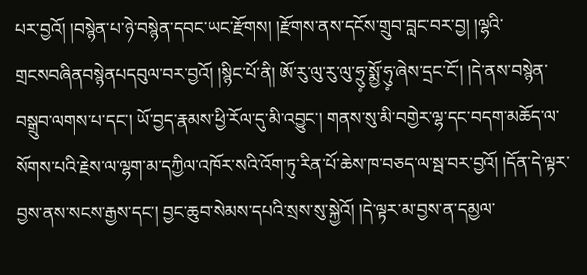པར་བྱའོ། །བསྙེན་པ་ཉེ་བསྙེན་དབང་ཡང་རྫོགས། །རྫོགས་ནས་དངོས་གྲུབ་བླང་བར་བྱ། །ལྷའི་གྲངསབཞིནབསྙེནཔདབུལ་བར་བྱའོ། །སྙིང་པོ་ནི། ཨོ་རུ་ལུ་རུ་ལུ་ཧྲུ༷་སྨྱོ་ཧུ༷་ཞེས་དྲང་ངོ་། །དེ་ནས་བསྙེན་བསྒྲུབ་ལགས་པ་དང་། ཡོ་བྱད་རྣམས་ཕྱི་རོལ་དུ་མི་འབྱུང་། གནས་སུ་མི་བགྱེར་ལྷ་དང་བདག་མཆོད་ལ་སོགས་པའི་རྗེས་ལ་ལྷག་མ་དཀྱིལ་འཁོར་སའི་འོག་ཏུ་རིན་པོ་ཆེས་ཁ་བཅད་ལ་སྦ་བར་བྱའོ། །དོན་དེ་ལྟར་བྱས་ནས་སངས་རྒྱས་དང་། བྱང་ཆུབ་སེམས་དཔའི་སྲས་སུ་སྐྱེའོ། །དེ་ལྟར་མ་བྱས་ན་དམྱལ་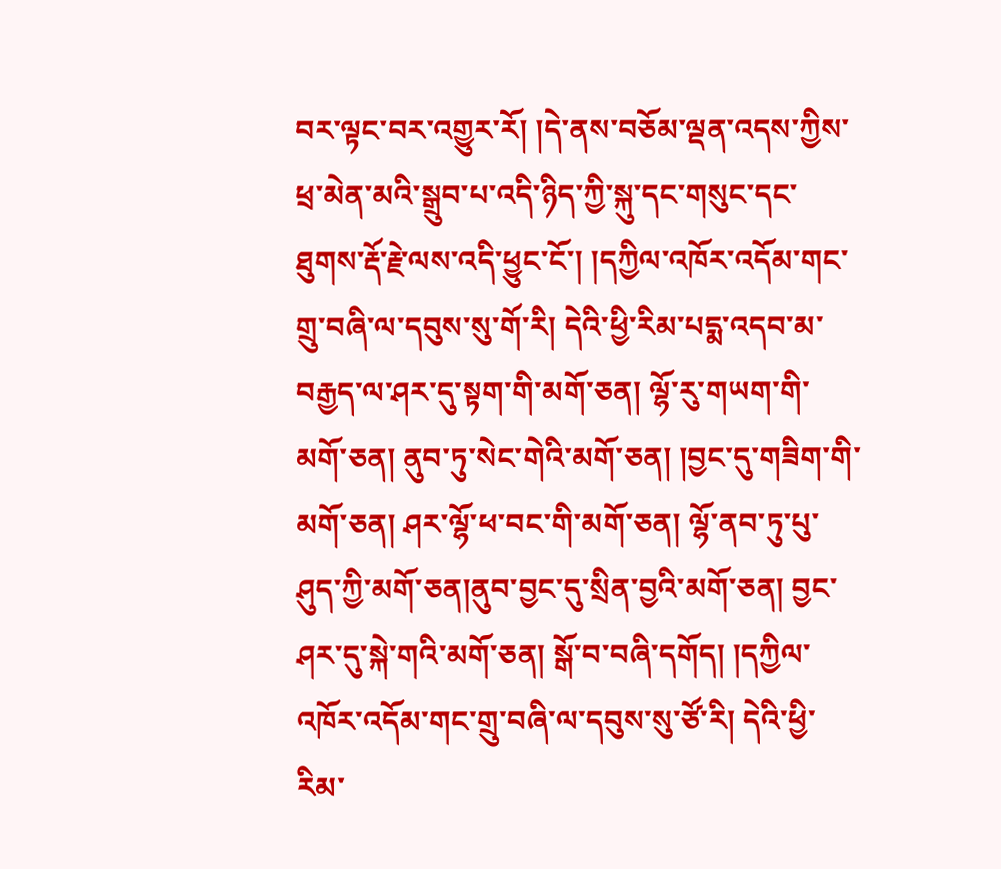བར་ལྟང་བར་འགྱུར་རོ། །དེ་ནས་བཅོམ་ལྡན་འདས་ཀྱིས་ཕྲ་མེན་མའི་སྒྲུབ་པ་འདི་ཉིད་ཀྱི་སྐུ་དང་གསུང་དང་ཐུགས་རྡོ་རྗེ་ལས་འདི་ཕྱུང་ངོ་། །དཀྱིལ་འཁོར་འདོམ་གང་གྲུ་བཞི་ལ་དབུས་སུ་གོ་རི། དེའི་ཕྱི་རིམ་པདྨ་འདབ་མ་བརྒྱད་ལ་ཤར་དུ་སྟག་གི་མགོ་ཅན། ལྷོ་རུ་གཡག་གི་མགོ་ཅན། ནུབ་ཏུ་སེང་གེའི་མགོ་ཅན། །བྱང་དུ་གཟིག་གི་མགོ་ཅན། ཤར་ལྷོ་ཕ་བང་གི་མགོ་ཅན། ལྷོ་ནབ་ཏུ་པུ་ཤུད་ཀྱི་མགོ་ཅན།ནུབ་བྱང་དུ་སྲིན་བྱའི་མགོ་ཅན། བྱང་ཤར་དུ་སྐེ་གའི་མགོ་ཅན། སྒོ་བ་བཞི་དགོད། །དཀྱིལ་འཁོར་འདོམ་གང་གྲུ་བཞི་ལ་དབུས་སུ་ཙོ་རི། དེའི་ཕྱི་རིམ་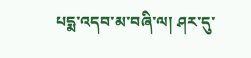པདྨ་འདབ་མ་བཞི་ལ། ཤར་དུ་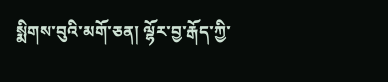སྨིགས་བུའི་མགོ་ཅན། ལྷོར་བྱ་རྒོད་ཀྱི་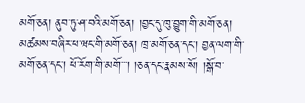མགོ་ཅན། ནུབ་ཏུ་ཤ་བའི་མགོ་ཅན། །བྱང་དུ་ཁུ་བྱུག་གི་མགོ་ཅན། མཚམས་བཞིར་ཕ་ཝང་གི་མགོ་ཅན། ཁྲ་མགོ་ཅན་དང་། བྱན་ལག་གི་མགོ་ཅན་དང་། ཕོ་རོག་གི་མགོ་་་། །ཅན་དང་རྣམས་སོ། །སྒོ་བ་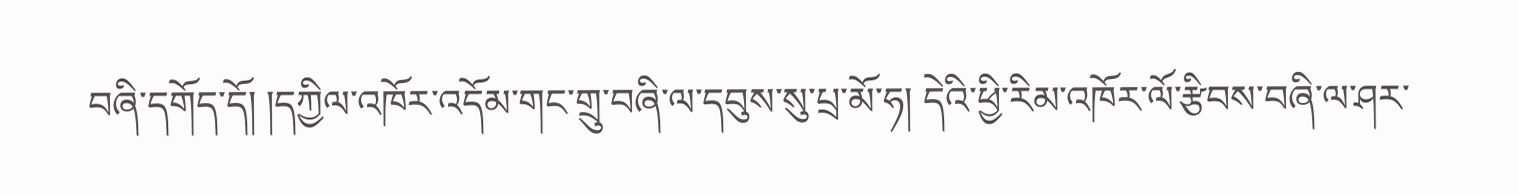བཞི་དགོད་དོ། །དཀྱིལ་འཁོར་འདོམ་གང་གྲུ་བཞི་ལ་དབུས་སུ་པྲ་མོ་ཧ། དེའི་ཕྱི་རིམ་འཁོར་ལོ་རྩིབས་བཞི་ལ་ཤར་